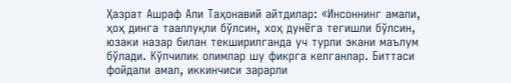Ҳазрат Ашраф Али Таҳонавий айтдилар: «Инсоннинг амали, ҳоҳ динга тааллуқли бўлсин, хоҳ дунёга тегишли бўлсин, юзаки назар билан текширилганда уч турли экани маълум бўлади. Кўпчилик олимлар шу фикрга келганлар. Биттаси фойдали амал, иккинчиси зарарли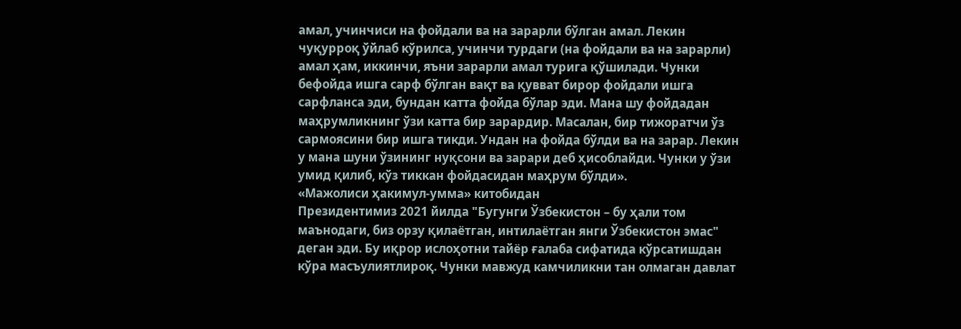амал, учинчиси на фойдали ва на зарарли бўлган амал. Лекин чуқурроқ ўйлаб кўрилса, учинчи турдаги (на фойдали ва на зарарли) амал ҳам, иккинчи, яъни зарарли амал турига қўшилади. Чунки бефойда ишга сарф бўлган вақт ва қувват бирор фойдали ишга сарфланса эди, бундан катта фойда бўлар эди. Мана шу фойдадан маҳрумликнинг ўзи катта бир зарардир. Масалан, бир тижоратчи ўз сармоясини бир ишга тикди. Ундан на фойда бўлди ва на зарар. Лекин у мана шуни ўзининг нуқсони ва зарари деб ҳисоблайди. Чунки у ўзи умид қилиб, кўз тиккан фойдасидан маҳрум бўлди».
«Мажолиси ҳакимул-умма» китобидан
Президентимиз 2021 йилда "Бугунги Ўзбекистон – бу ҳали том маънодаги, биз орзу қилаётган, интилаётган янги Ўзбекистон эмас" деган эди. Бу иқрор ислоҳотни тайёр ғалаба сифатида кўрсатишдан кўра масъулиятлироқ. Чунки мавжуд камчиликни тан олмаган давлат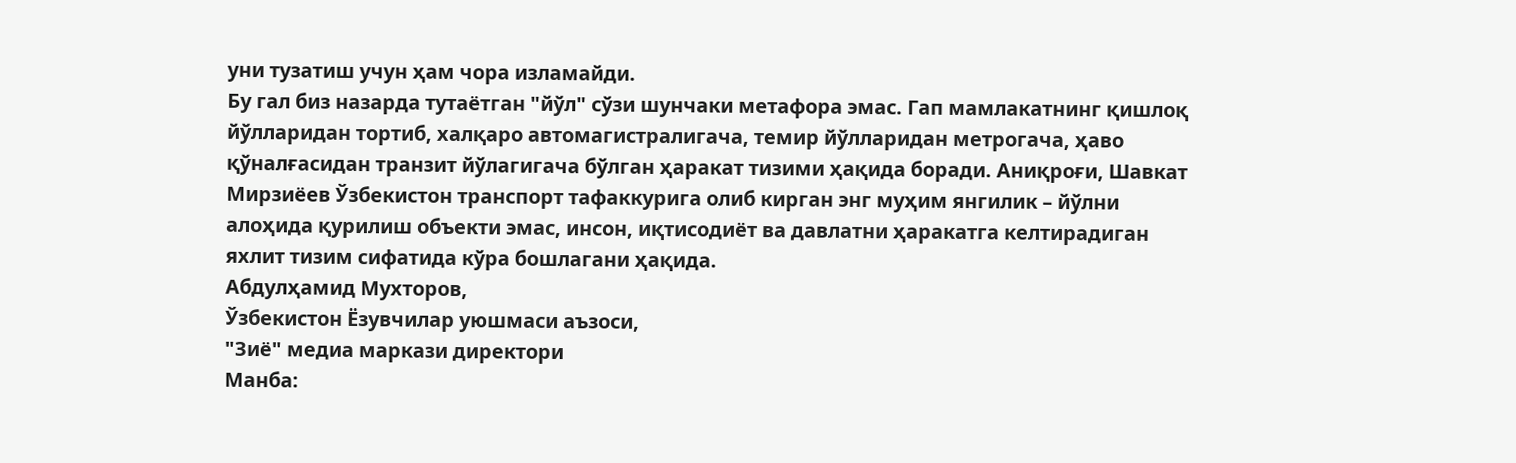уни тузатиш учун ҳам чора изламайди.
Бу гал биз назарда тутаётган "йўл" сўзи шунчаки метафора эмас. Гап мамлакатнинг қишлоқ йўлларидан тортиб, халқаро автомагистралигача, темир йўлларидан метрогача, ҳаво қўналғасидан транзит йўлагигача бўлган ҳаракат тизими ҳақида боради. Аниқроғи, Шавкат Мирзиёев Ўзбекистон транспорт тафаккурига олиб кирган энг муҳим янгилик – йўлни алоҳида қурилиш объекти эмас, инсон, иқтисодиёт ва давлатни ҳаракатга келтирадиган яхлит тизим сифатида кўра бошлагани ҳақида.
Абдулҳамид Мухторов,
Ўзбекистон Ёзувчилар уюшмаси аъзоси,
"Зиё" медиа маркази директори
Манба: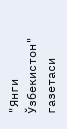"Янги Ўзбекистон" газетаси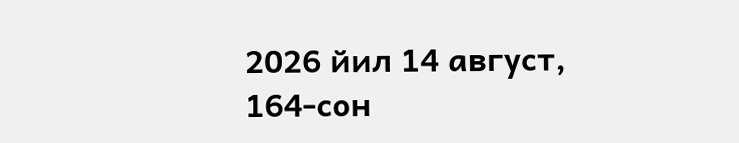2026 йил 14 август, 164-сон